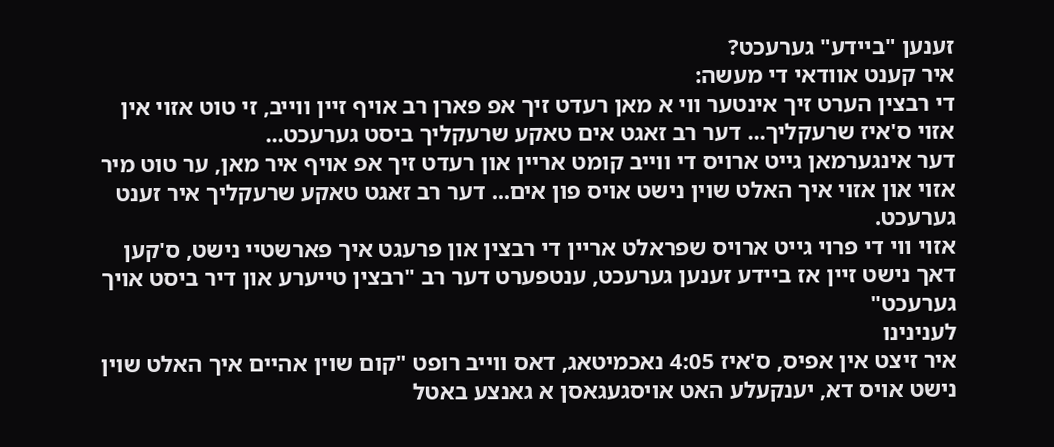זענען "ביידע" גערעכט?
איר קענט אוודאי די מעשה:
די רבצין הערט זיך אינטער ווי א מאן רעדט זיך אפ פארן רב אויף זיין ווייב, זי טוט אזוי אין אזוי ס'איז שרעקליך... דער רב זאגט אים טאקע שרעקליך ביסט גערעכט...
דער אינגערמאן גייט ארויס די ווייב קומט אריין און רעדט זיך אפ אויף איר מאן, ער טוט מיר אזוי און אזוי איך האלט שוין נישט אויס פון אים... דער רב זאגט טאקע שרעקליך איר זענט גערעכט.
אזוי ווי די פרוי גייט ארויס שפראלט אריין די רבצין און פרעגט איך פארשטיי נישט, ס'קען דאך נישט זיין אז ביידע זענען גערעכט, ענטפערט דער רב "רבצין טייערע און דיר ביסט אויך גערעכט"
לענינינו
איר זיצט אין אפיס, ס'איז 4:05 נאכמיטאג, דאס ווייב רופט "קום שוין אהיים איך האלט שוין נישט אויס דא, יענקעלע האט אויסגעגאסן א גאנצע באטל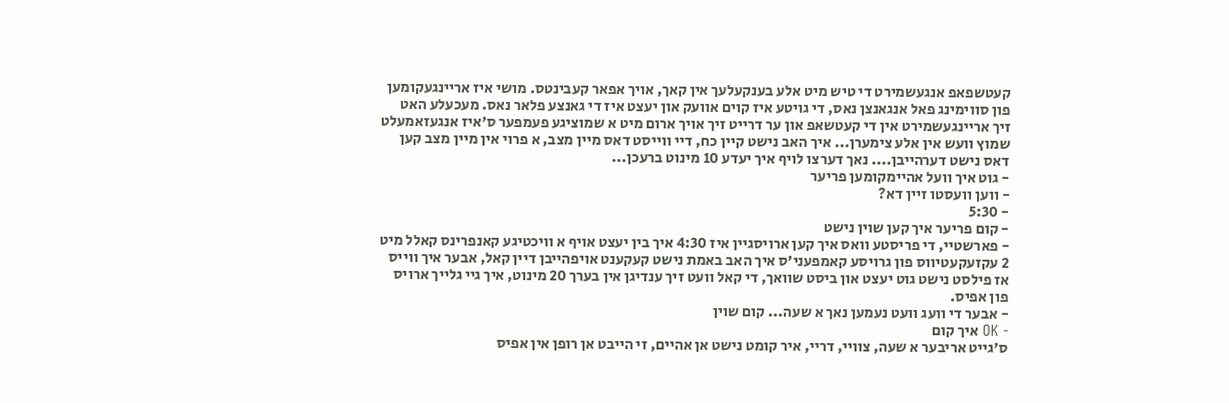קעטשפאפ אנגעשמירט די טיש מיט אלע בענקעלעך אין קאך, אויך אפאר קעבינטס. מושי איז אריינגעקומען פון סווימינג פאל אנגאנצן נאס, די גויטע איז קוים אוועק און יעצט איז די גאנצע פלאר נאס. מעכעלע האט זיך אריינגעשמירט אין די קעטשאפ און ער דרייט זיך אויך ארום מיט א שמוציגע פעמפער ס'איז אנגעזאמעלט שמוץ וועש אין אלע צימערן... איך האב נישט קיין כח, דיי ווייסט דאס מיין מצב, א פרוי אין מיין מצב קען דאס נישט דערהייבן.... נאך דערצו לויף איך יעדע 10 מינוט ברעכן...
- גוט איך וועל אהיימקומען פריער
- ווען וועסטו זיין דא?
- 5:30
- קום פריער איך קען שוין נישט
- פארשטיי, די פריסטע וואס איך קען ארויסגיין איז 4:30 איך בין יעצט אויף א וויכטיגע קאנפרינס קאלל מיט 2 עקזעקעטיווס פון גרויסע קאמפעני'ס איך האב באמת נישט קעקענט אויפהייבן דיין קאל, אבער איך ווייס אז פילסט נישט גוט יעצט און ביסט שוואך, די קאל וועט זיך ענדיגן אין בערך 20 מינוט, איך גיי גלייך ארויס פון אפיס.
- אבער די וועג וועט נעמען נאך א שעה... קום שוין
- OK איך קום
ס'גייט אריבער א שעה, צוויי, דריי, איר קומט נישט אן אהיים, זי הייבט אן רופן אין אפיס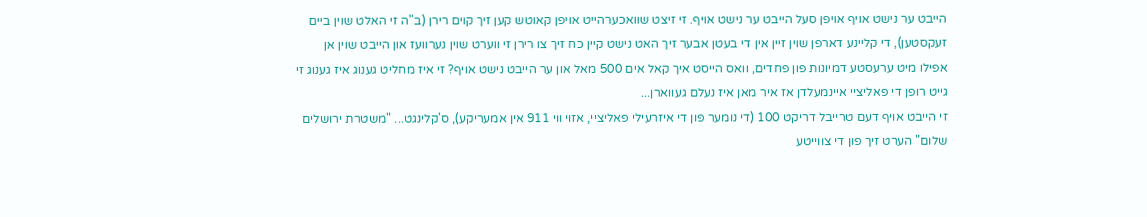הייבט ער נישט אויף אויפן סעל הייבט ער נישט אויף. זי זיצט שוואכערהייט אויפן קאוטש קען זיך קוים רירן (ב"ה זי האלט שוין ביים זעקסטען), די קליינע דארפן שוין זיין אין די בעטן אבער זיך האט נישט קיין כח זיך צו רירן זי ווערט שוין נערוועז און הייבט שוין אן אפילו מיט ערעסטע דמיונות פון פחדים, וואס הייסט איך קאל אים 500 מאל און ער הייבט נישט אויף? זי איז מחליט גענוג איז גענוג זי גייט רופן די פאליציי איינמעלדן אז איר מאן איז נעלם געווארן...
זי הייבט אויף דעם טרייבל דריקט 100 (די נומער פון די איזרעילי פאליציי, אזוי ווי 911 אין אמעריקע), ס'קלינגט... "משטרת ירושלים שלום" הערט זיך פון די צווייטע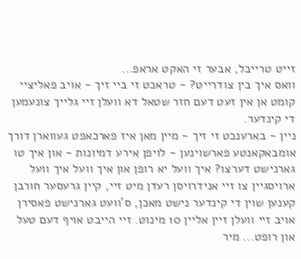זייט טרייבל, אבער זי האקט אראפ...
וואס איך בין צודרייט? - טראכט זי ביי זיך - אויב פאליציי קומט אן אין זעט דעם חזר שטאל דא וועלן זיי גלייך צונעמען די קינדער.
ניין - בארענכט זי זיך - מיין מאן איז פארכאפט געווארן דורך אומבאקאנטע פארשוינען - לויפן אירע דמיונות - און איך טו גארנישט דערצו? איך וועל יא רופן און איך וועל איך וועל ארויסגיין צו זיי אנידרויסן רעדן מיט זיי, קיין גרעסער חורבן קענען שוין די קינדער נישט מאכן, ס'וועט גארנישט פאסירן אויב זיי וועלן זיין אליין 10 מינוט. זיי הייבט אויף דעם טעל און רופט... מיר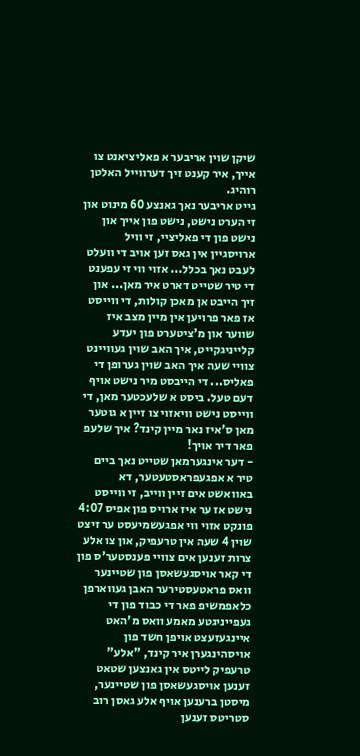שיקן שוין אריבער א פאליציאנט צו אייך, איר קענט זיך דערווייל האלטן רוהיג.
גייט אריבער נאך גאנצע 60 מינוט און זי הערט נישט, נישט פון אייך און נישט פון די פאליציי, זי וויל ארויסגיין אין גאס זען אויב די וועלט לעבט נאך בכלל... אזוי ווי זי עפענט די טיר שטייט דארט איר מאן... און זיך הייבט אן מאכן קולות, די ווייסט אז פאר פרויען אין מיין מצב איז שווער און מ'ציטערט פון יעדע קלייניגקייט, איך האב שוין געוויינט צוויי שעה איך האב שוין גערופן די פאליס... די הייבסט מיר נישט אויף דעם טעל. ביסט א שלעכטער מאן, די ווייסט נישט וויאזוי צו זיין א גוטער מאן ס'איז נאר מיין קינד? איך שלעפ פאר דיר אויך!
- דער אינגערמאן שטייט נאך ביים טיר א אפגעפראסטעטער, דא באוואשט אים זיין ווייב, זי ווייסט נישט אז ער איז ארויס פון אפיס 4:07 פונקט אזוי ווי אפגעשמיעסט ער זיצט שוין 4 שעה אין טרעפיק, און צו אלע צרות זענען אים צוויי פענסטער'ס פון די קאר אויסגעשאסן פון שטיינער וואס פראטעסטירער האבן געווארפן כלאפמשיפ פאר די כבוד פון די געפייניגטע מאמע וואס מ'האט איינגעזעצט אויפן חשד פון אויסהינגערן איר קינד, "אלע" טרעפיק לייטס אין גאנצען שטאט זענען אויסגעשאסן פון שטיינער, מיסטן ברענען אויף אלע גאסן רוב סטריטס זענען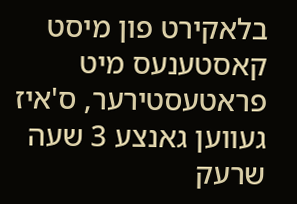בלאקירט פון מיסט קאסטענעס מיט פראטעסטירער, ס'איז געווען גאנצע 3 שעה שרעק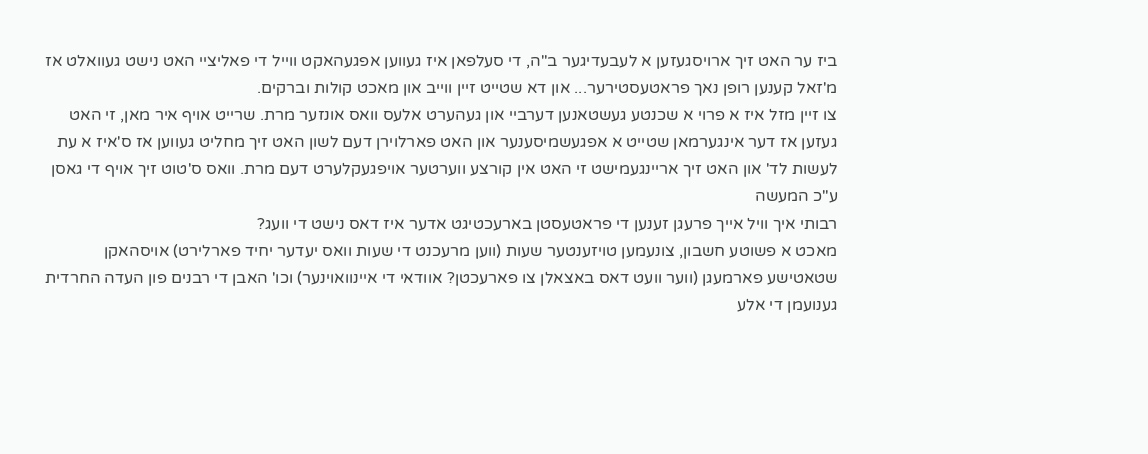ביז ער האט זיך ארויסגעזען א לעבעדיגער ב"ה, די סעלפאן איז געווען אפגעהאקט ווייל די פאליציי האט נישט געוואלט אז מ'זאל קענען רופן נאך פראטעסטירער... און דא שטייט זיין ווייב און מאכט קולות וברקים.
צו זיין מזל איז א פרוי א שכנטע געשטאנען דערביי און געהערט אלעס וואס אונזער מרת. שרייט אויף איר מאן, זי האט געזען אז דער אינגערמאן שטייט א אפגעשמיסענער און האט פארלוירן דעם לשון האט זיך מחליט געווען אז ס'איז א עת לעשות לד' און האט זיך אריינגעמישט זי האט אין קורצע ווערטער אויפגעקלערט דעם מרת. וואס ס'טוט זיך אויף די גאסן
ע"כ המעשה
רבותי איך וויל אייך פרעגן זענען די פראטעסטן בארעכטיגט אדער איז דאס נישט די וועג?
מאכט א פשוטע חשבון, צונעמען טויזענטער שעות (ווען מרעכנט די שעות וואס יעדער יחיד פארלירט) אויסהאקן שטאטישע פארמעגן (ווער וועט דאס באצאלן צו פארעכטן? אוודאי די איינוואוינער) וכו' האבן די רבנים פון העדה החרדית גענועמן די אלע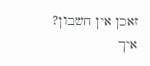זאכן אין חשבון?
איך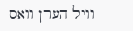וויל הערן וואס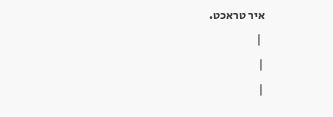איר טראכט.
 |
|
|